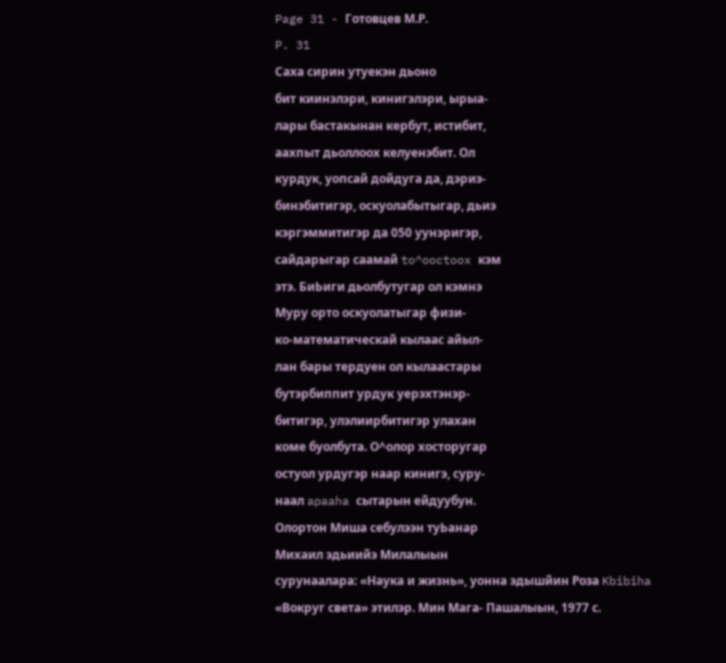Page 31 - Готовцев М.Р.
P. 31
Саха сирин утуекэн дьоно
бит киинэлэри, кинигэлэри, ырыа-
лары бастакынан кербут, истибит,
аахпыт дьоллоох келуенэбит. Ол
курдук, уопсай дойдуга да, дэриэ-
бинэбитигэр, оскуолабытыгар, дьиэ
кэргэммитигэр да 050 уунэригэр,
сайдарыгар саамай to^ooctoox кэм
этэ. БиЬиги дьолбутугар ол кэмнэ
Муру орто оскуолатыгар физи-
ко-математическай кылаас айыл-
лан бары тердуен ол кылаастары
бутэрбиппит урдук уерэхтэнэр-
битигэр, улэлиирбитигэр улахан
коме буолбута. О^олор хосторугар
остуол урдугэр наар кинигэ, суру-
наал apaaha сытарын ейдуубун.
Олортон Миша себулээн туЬанар
Михаил эдьиийэ Милалыын
сурунаалара: «Наука и жизнь», уонна эдышйин Роза Kbibiha
«Вокруг света» этилэр. Мин Мага- Пашалыын, 1977 с.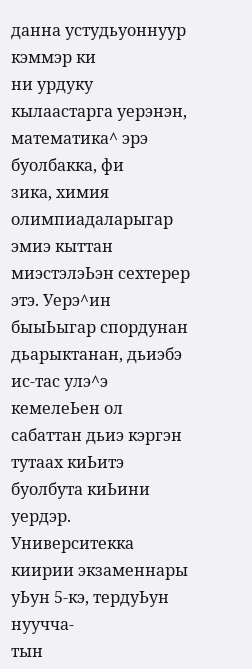данна устудьуоннуур кэммэр ки
ни урдуку кылаастарга уерэнэн, математика^ эрэ буолбакка, фи
зика, химия олимпиадаларыгар эмиэ кыттан миэстэлэЬэн сехтерер
этэ. Уерэ^ин быыЬыгар спордунан дьарыктанан, дьиэбэ ис-тас улэ^э
кемелеЬен ол сабаттан дьиэ кэргэн тутаах киЬитэ буолбута киЬини
уердэр.
Университекка киирии экзаменнары уЬун 5-кэ, тердуЬун нуучча-
тын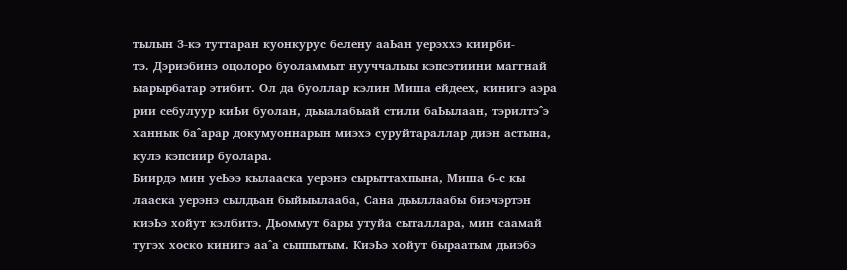тылын 3-кэ туттаран куонкурус белену ааЬан уерэххэ киирби-
тэ. Дэриэбинэ оцолоро буоламмыт нууччалыы кэпсэтиини маггнай
ыарырбатар этибит. Ол да буоллар кэлин Миша ейдеех, кинигэ аэра
рии себулуур киЬи буолан, дьыалабыай стили баЬылаан, тэрилтэ^э
ханнык ба^арар докумуоннарын миэхэ суруйтараллар диэн астына,
кулэ кэпсиир буолара.
Биирдэ мин уеЬээ кылааска уерэнэ сырыттахпына, Миша 6-с кы
лааска уерэнэ сылдьан быйыылааба, Сана дьыллаабы биэчэртэн
киэЬэ хойут кэлбитэ. Дьоммут бары утуйа сыталлара, мин саамай
тугэх хоско кинигэ аа^а сыппытым. КиэЬэ хойут быраатым дьиэбэ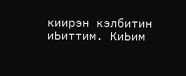киирэн кэлбитин иЬиттим. КиЬим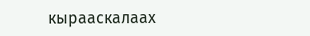кырааскалаах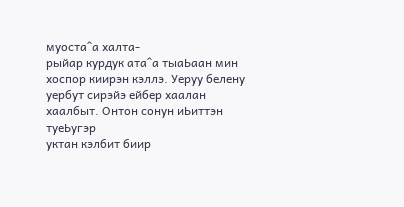муоста^а халта-
рыйар курдук ата^а тыаЬаан мин хоспор киирэн кэллэ. Уеруу белену
уербут сирэйэ ейбер хаалан хаалбыт. Онтон сонун иЬиттэн туеЬугэр
уктан кэлбит биир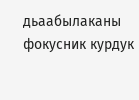дьаабылаканы фокусник курдук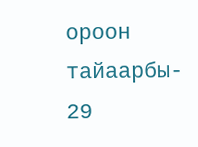ороон тайаарбы-
29